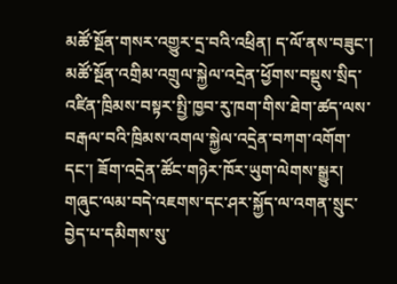མཚོ་སྔོན་གསར་འགྱུར་དྲ་བའི་འཕྲིན། ད་ལོ་ནས་བཟུང་། མཚོ་སྔོན་འགྲིམ་འགྲུལ་སྐྱེལ་འདྲེན་ཕྱོགས་བསྡུས་སྲིད་འཛིན་ཁྲིམས་བསྟར་སྤྱི་ཁྱབ་རུ་ཁག་གིས་ཐེག་ཚད་ལས་བརྒལ་བའི་ཁྲིམས་འགལ་སྐྱེལ་འདྲེན་བཀག་འགོག་དང་། ཟོག་འདྲེན་ཚོང་གཉེར་ཁོར་ཡུག་ལེགས་སྒྱུར། གཞུང་ལམ་བདེ་འཇགས་དང་ཤར་སྐྱོད་ལ་འགན་སྲུང་བྱེད་པ་དམིགས་སུ་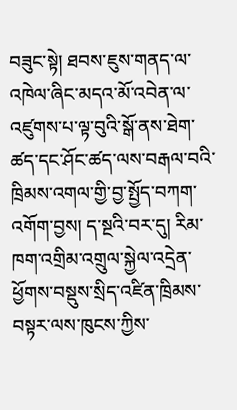བཟུང་སྟེ། ཐབས་ཇུས་གནད་ལ་འཁེལ་ཞིང་མདའ་མོ་འབེན་ལ་འཛུགས་པ་ལྟ་བུའི་སྒོ་ནས་ཐེག་ཚད་དང་ཤོང་ཚད་ལས་བརྒལ་བའི་ཁྲིམས་འགལ་གྱི་བྱ་སྤྱོད་བཀག་འགོག་བྱས། ད་སྔའི་བར་དུ། རིམ་ཁག་འགྲིམ་འགྲུལ་སྐྱེལ་འདྲེན་ཕྱོགས་བསྡུས་སྲིད་འཛིན་ཁྲིམས་བསྟར་ལས་ཁུངས་ཀྱིས་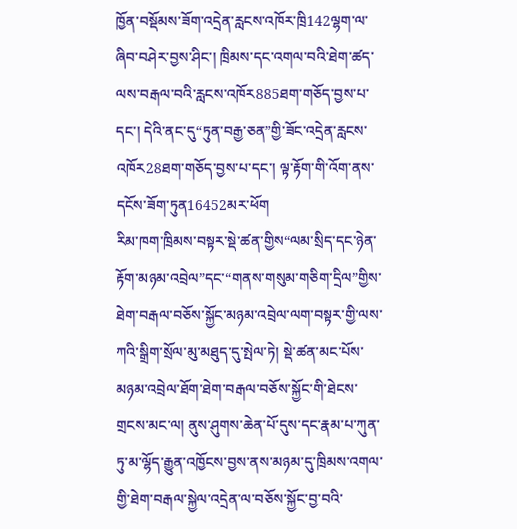ཁྱོན་བསྡོམས་ཟོག་འདྲེན་རླངས་འཁོར་ཁྲི142ལྷག་ལ་ཞིབ་བཤེར་བྱས་ཤིང་། ཁྲིམས་དང་འགལ་བའི་ཐེག་ཚད་ལས་བརྒལ་བའི་རླངས་འཁོར885ཐག་གཅོད་བྱས་པ་དང་། དེའི་ནང་དུ“ཏུན་བརྒྱ་ཅན”གྱི་ཟོང་འདྲེན་རླངས་འཁོར28ཐག་གཅོད་བྱས་པ་དང་། ལྟ་རྟོག་གི་འོག་ནས་དངོས་ཟོག་ཏུན16452མར་ཕོག
རིམ་ཁག་ཁྲིམས་བསྟར་སྡེ་ཚན་གྱིས“ལམ་སྲིད་དང་ཉེན་རྟོག་མཉམ་འབྲེལ”དང་“གནས་གསུམ་གཅིག་དྲིལ”གྱིས་ཐེག་བརྒལ་བཅོས་སྐྱོང་མཉམ་འབྲེལ་ལག་བསྟར་གྱི་ལས་ཀའི་སྒྲིག་སྲོལ་མུ་མཐུད་དུ་སྤེལ་ཏེ། སྡེ་ཚན་མང་པོས་མཉམ་འབྲེལ་ཐོག་ཐེག་བརྒལ་བཅོས་སྐྱོང་གི་ཐེངས་གྲངས་མང་ལ། ནུས་ཤུགས་ཆེན་པོ་དུས་དང་རྣམ་པ་ཀུན་ཏུ་མ་ལྷོད་རྒྱུན་འཁྱོངས་བྱས་ནས་མཉམ་དུ་ཁྲིམས་འགལ་གྱི་ཐེག་བརྒལ་སྐྱེལ་འདྲེན་ལ་བཅོས་སྐྱོང་བྱ་བའི་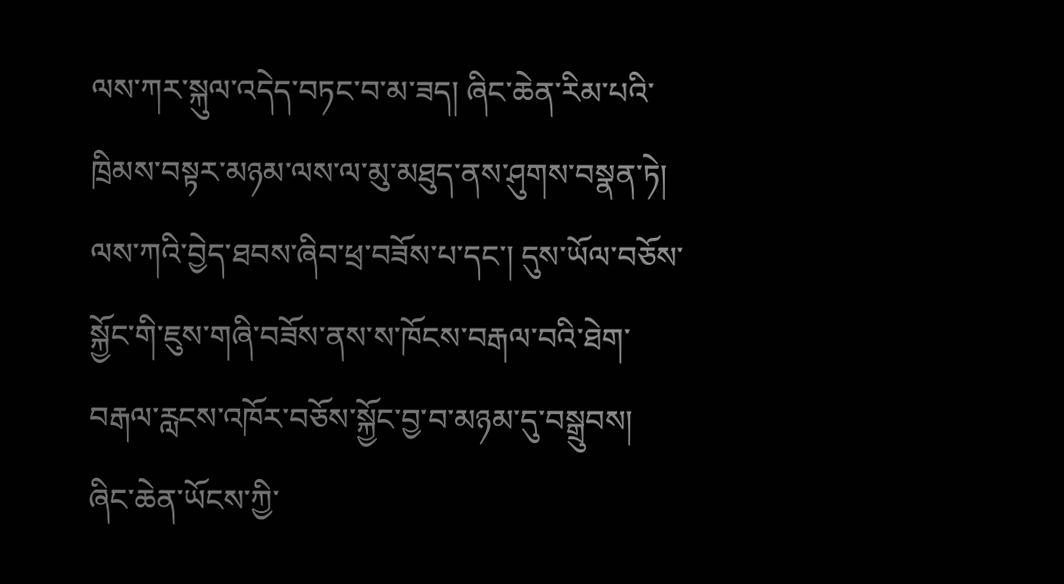ལས་ཀར་སྐུལ་འདེད་བཏང་བ་མ་ཟད། ཞིང་ཆེན་རིམ་པའི་ཁྲིམས་བསྟར་མཉམ་ལས་ལ་མུ་མཐུད་ནས་ཤུགས་བསྣན་ཏེ། ལས་ཀའི་བྱེད་ཐབས་ཞིབ་ཕྲ་བཟོས་པ་དང་། དུས་ཡོལ་བཅོས་སྐྱོང་གི་ཇུས་གཞི་བཟོས་ནས་ས་ཁོངས་བརྒལ་བའི་ཐེག་བརྒལ་རླངས་འཁོར་བཅོས་སྐྱོང་བྱ་བ་མཉམ་དུ་བསྒྲུབས།
ཞིང་ཆེན་ཡོངས་ཀྱི་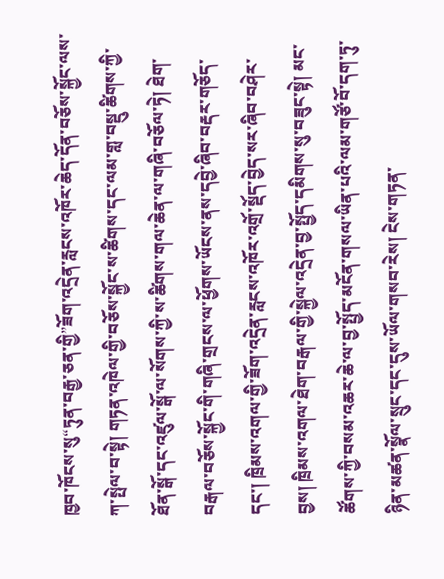ཁྱབ་ཁོངས་སུ“ཏུན་བརྒྱ་ཅན་གྱི”ཟོག་འདྲེན་རླངས་འཁོར་ཆེད་དོན་བཅོས་སྐྱོང་ལས་ཀ་སྤེལ་བ་སྟེ། གཏན་འཁེལ་གྱི་བཅོས་སྐྱོང་ས་ཚིགས་དང་ལམ་གླ་བསྡུ་ཚིགས་ཀྱི་ཐོན་སྒོ་དང་འཛུལ་སྒོ་ལ་སོགས་ཀྱི་ས་ཚིགས་གལ་ཆེན་ལ་གཞི་བཅོལ་ཏེ། ཐེག་བརྒལ་བཅོས་སྐྱོང་གི་གཞི་གྲངས་ལ་ཕྱོགས་ཡོངས་ནས་དབྱེ་ཞིབ་བརྡར་གཅོད་དང་། ཁྲིམས་འགལ་གྱི་ཟོག་འདྲེན་རླངས་འཁོར་འགྲོ་སྡོད་བྱེད་སར་ཞིབ་བཤེར་བྱས། ཁྲིམས་འགལ་ཐེག་བརྒལ་གྱི་སྐྱེལ་འདྲེན་བྱ་སྤྱོད་དམིགས་སུ་བཟུང་སྟེ། མང་ཚོགས་ཀྱི་བསམ་འཆར་ཆེ་ལ་བྱ་སྤྱོད་མངོན་གསལ་ཡིན་པའི་ལམ་གཙོ་བོ་དག་ཏུ་ཉིན་མཚན་སྣོལ་སྲུང་དང་དུས་ཡོལ་གསབ་རེས། ངེས་གཏན་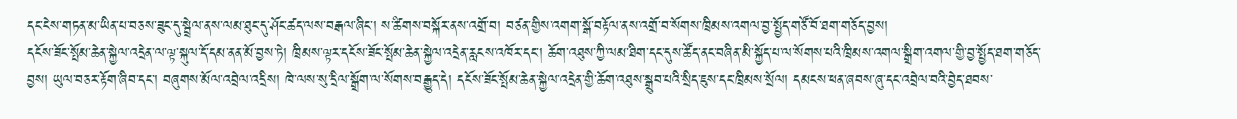དང་ངེས་གཏན་མ་ཡིན་པ་བཅས་ཟུང་དུ་སྦྲེལ་ནས་ལམ་ཐུང་དུ་ཤོང་ཚད་ལས་བརྒལ་ཞིང་། ས་ཚིགས་བསྐོར་ནས་འགྲོ་བ། བཙན་གྱིས་འགག་སྒོ་བརྟོལ་ནས་འགྲོ་བ་སོགས་ཁྲིམས་འགལ་བྱ་སྤྱོད་གཙོ་བོ་ཐག་གཅོད་བྱས།
དངོས་ཟོང་སྤོམ་ཆེན་སྐྱེལ་འདྲེན་ལ་ལྟ་སྐུལ་དོ་དམ་ནན་མོ་བྱས་ཏེ། ཁྲིམས་ལྟར་དངོས་ཟོང་སྤོམ་ཆེན་སྐྱེལ་འདྲེན་རླངས་འཁོར་དང་། ཆོག་འཐུས་ཀྱི་ལམ་ཐིག་དང་དུས་ཚོད་ནང་བཞིན་མི་སྐྱོད་པ་ལ་སོགས་པའི་ཁྲིམས་འགལ་སྒྲིག་འགལ་གྱི་བྱ་སྤྱོད་ཐག་གཅོད་བྱས། ཡུལ་བཅར་རྟོག་ཞིབ་དང་། བཞུགས་མོལ་འབྲེལ་འདྲིས། ཁེ་ལས་སུ་དྲིལ་སྒྲོག་ལ་སོགས་བརྒྱུད་དེ། དངོས་ཟོང་སྤོམ་ཆེན་སྐྱེལ་འདྲེན་གྱི་ཆོག་འཐུས་སྒྲུབ་པའི་སྲིད་ཇུས་དང་ཁྲིམས་སྲོལ། དམངས་ཕན་ཞབས་ཞུ་དང་འབྲེལ་བའི་བྱེད་ཐབས་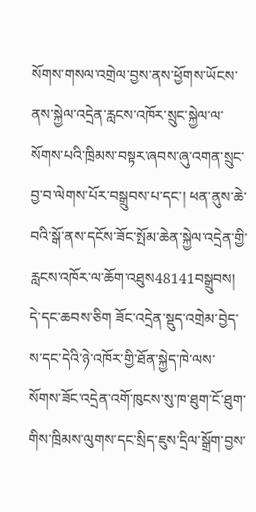སོགས་གསལ་འགྲེལ་བྱས་ནས་ཕྱོགས་ཡོངས་ནས་སྐྱེལ་འདྲེན་རླངས་འཁོར་སྲུང་སྐྱེལ་ལ་སོགས་པའི་ཁྲིམས་བསྟར་ཞབས་ཞུ་འགན་སྲུང་བྱ་བ་ལེགས་པོར་བསྒྲུབས་པ་དང་། ཕན་ནུས་ཆེ་བའི་སྒོ་ནས་དངོས་ཟོང་སྤོམ་ཆེན་སྐྱེལ་འདྲེན་གྱི་རླངས་འཁོར་ལ་ཆོག་འཐུས48141བསྒྲུབས། དེ་དང་ཆབས་ཅིག ཟོང་འདྲེན་སྡུད་འགྲེམ་བྱེད་ས་དང་དེའི་ཉེ་འཁོར་གྱི་ཐོན་སྐྱེད་ཁེ་ལས་སོགས་ཟོང་འདྲེན་འགོ་ཁུངས་སུ་ཁ་ཐུག་ངོ་ཐུག་གིས་ཁྲིམས་ལུགས་དང་སྲིད་ཇུས་དྲིལ་སྒྲོག་བྱས་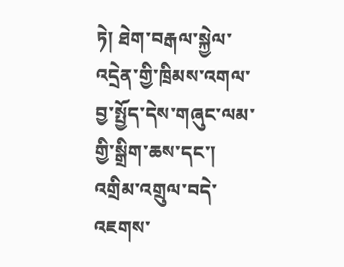ཏེ། ཐེག་བརྒལ་སྐྱེལ་འདྲེན་གྱི་ཁྲིམས་འགལ་བྱ་སྤྱོད་དེས་གཞུང་ལམ་གྱི་སྒྲིག་ཆས་དང་། འགྲིམ་འགྲུལ་བདེ་འཇགས་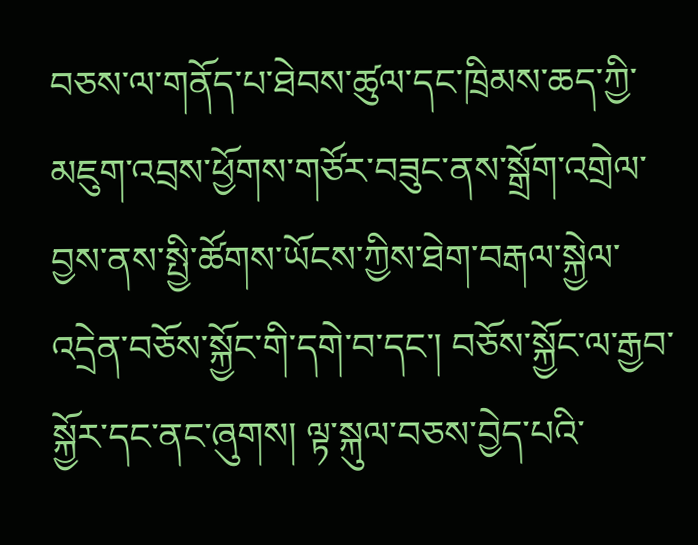བཅས་ལ་གནོད་པ་ཐེབས་ཚུལ་དང་ཁྲིམས་ཆད་ཀྱི་མཇུག་འབྲས་ཕྱོགས་གཙོར་བཟུང་ནས་སྒྲོག་འགྲེལ་བྱས་ནས་སྤྱི་ཚོགས་ཡོངས་ཀྱིས་ཐེག་བརྒལ་སྐྱེལ་འདྲེན་བཅོས་སྐྱོང་གི་དགེ་བ་དང་། བཅོས་སྐྱོང་ལ་རྒྱབ་སྐྱོར་དང་ནང་ཞུགས། ལྟ་སྐུལ་བཅས་བྱེད་པའི་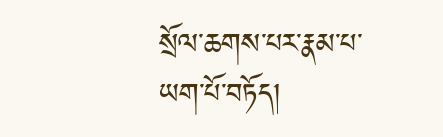སྲོལ་ཆགས་པར་རྣམ་པ་ཡག་པོ་བཏོད།